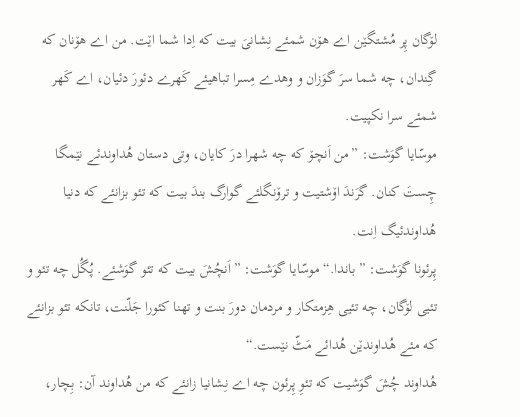لۆگان پِر مُشتگێن اے هۆن شمئے نِشانیَ بیت که اِدا شما اێت. من اے هۆنان که گِندان، چه شما سرَ گوَزان و وهدے مِسرا تباهیئے کَهرے دئورَ دئیان، اے کَهر شمئے سرا نکپیت.
موسّایا گوَشت: ”من اَنچۆ که چه شهرا درَ کایان، وتی دستان هُداوندئے نێمگا چِستَ کنان. گرَندَ اۆشتیت و ترۆنگلئے گوارگ بندَ بیت که تئو بزانئے که دنیا هُداوندئیگ اِنت.
پِرئونا گوَشت: ”باندا.“ موسّایا گوَشت: ”اَنچُشَ بیت که تئو گوَشئے. پُگُل چه تئو و تئیی لۆگان، چه تئیی هِزمتکار و مردمان دورَ بنت و تهنا کئورا جَلّنت، تانکه تئو بزانئے که مئے هُداوندێن هُدائے مَٹّ نێست.“
هُداوند چُشَ گوَشیت که تئوِ پِرئون چه اے نِشانیا زانئے که من هُداوند آن: بِچار،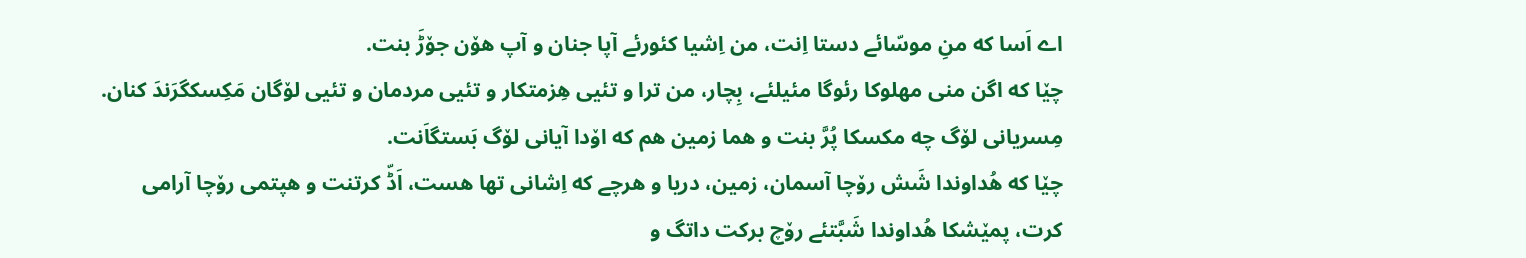اے اَسا که منِ موسّائے دستا اِنت، من اِشیا کئورئے آپا جنان و آپ هۆن جۆڑَ بنت.
چێا که اگن منی مهلوکا رئوگا مئیلئے، بِچار، من ترا و تئیی هِزمتکار و تئیی مردمان و تئیی لۆگان مَکِسکگرَندَ کنان. مِسریانی لۆگ چه مکسکا پُرَّ بنت و هما زمین هم که اۆدا آیانی لۆگ بَستگاَنت.
چێا که هُداوندا شَش رۆچا آسمان، زمین، دریا و هرچے که اِشانی تها هست، اَڈّ کرتنت و هپتمی رۆچا آرامی کرت، پمێشکا هُداوندا شَبَّتئے رۆچ برکت داتگ و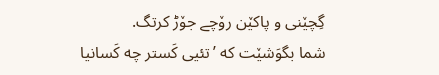گِچێنی و پاکێن رۆچے جۆڑ کرتگ.
شما بگوَشێت که ’تئیی کَستر چه کَسانیا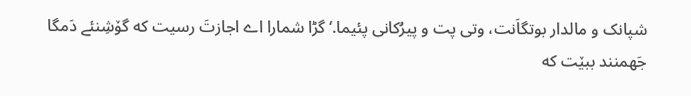شپانک و مالدار بوتگاَنت، وتی پت و پیرُکانی پئیما.‘ گڑا شمارا اے اجازتَ رسیت که گۆشِنئے دَمگا جَهمنند ببێت که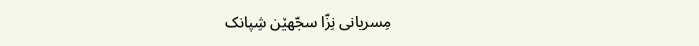مِسریانی نِزّا سجّهێن شِپانک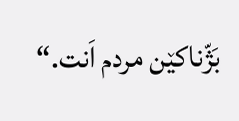بَژّناکێن مردم اَنت.“